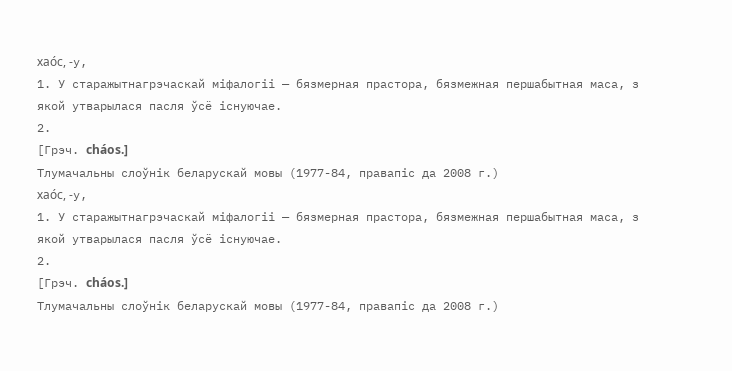хао́с, ‑у,
1. У старажытнагрэчаскай міфалогіі — бязмерная прастора, бязмежная першабытная маса, з якой утварылася пасля ўсё існуючае.
2.
[Грэч. cháos.]
Тлумачальны слоўнік беларускай мовы (1977-84, правапіс да 2008 г.)
хао́с, ‑у,
1. У старажытнагрэчаскай міфалогіі — бязмерная прастора, бязмежная першабытная маса, з якой утварылася пасля ўсё існуючае.
2.
[Грэч. cháos.]
Тлумачальны слоўнік беларускай мовы (1977-84, правапіс да 2008 г.)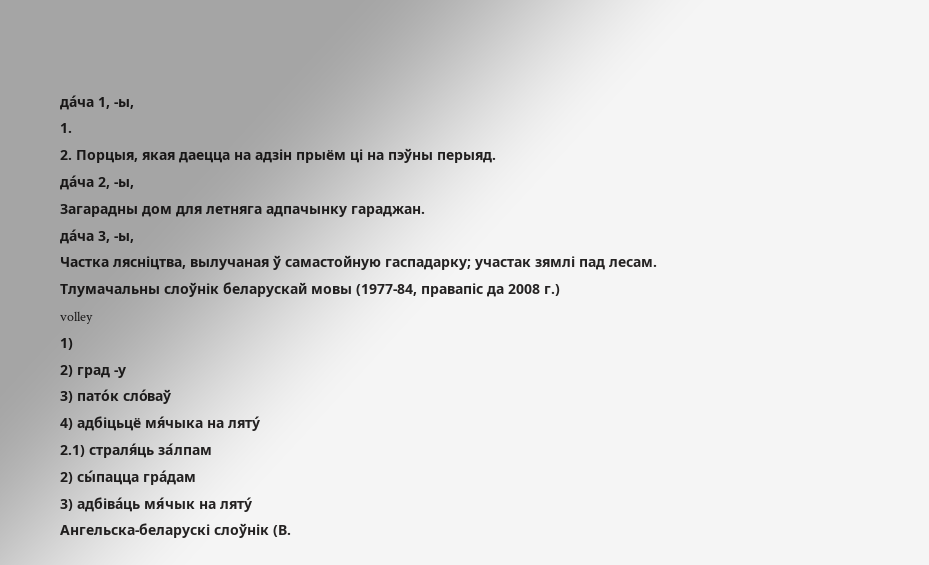да́ча 1, ‑ы,
1.
2. Порцыя, якая даецца на адзін прыём ці на пэўны перыяд.
да́ча 2, ‑ы,
Загарадны дом для летняга адпачынку гараджан.
да́ча 3, ‑ы,
Частка лясніцтва, вылучаная ў самастойную гаспадарку; участак зямлі пад лесам.
Тлумачальны слоўнік беларускай мовы (1977-84, правапіс да 2008 г.)
volley
1)
2) град -у
3) пато́к сло́ваў
4) адбіцьцё мя́чыка на ляту́
2.1) страля́ць за́лпам
2) сы́пацца гра́дам
3) адбіва́ць мя́чык на ляту́
Ангельска-беларускі слоўнік (В.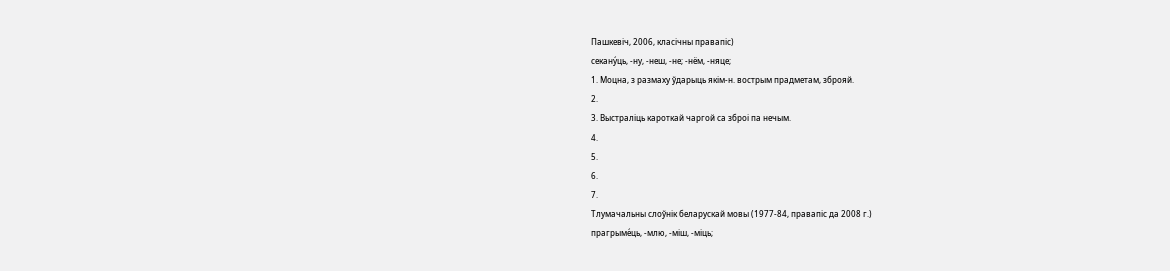Пашкевіч, 2006, класічны правапіс)
секану́ць, ‑ну, ‑неш, ‑не; ‑нём, ‑няце;
1. Моцна, з размаху ўдарыць якім‑н. вострым прадметам, зброяй.
2.
3. Выстраліць кароткай чаргой са зброі па нечым.
4.
5.
6.
7.
Тлумачальны слоўнік беларускай мовы (1977-84, правапіс да 2008 г.)
прагрыме́ць, ‑млю, ‑міш, ‑міць;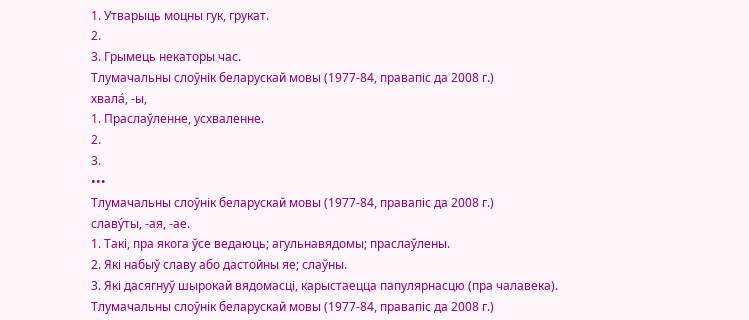1. Утварыць моцны гук, грукат.
2.
3. Грымець некаторы час.
Тлумачальны слоўнік беларускай мовы (1977-84, правапіс да 2008 г.)
хвала́, ‑ы,
1. Праслаўленне, усхваленне.
2.
3.
•••
Тлумачальны слоўнік беларускай мовы (1977-84, правапіс да 2008 г.)
славу́ты, ‑ая, ‑ае.
1. Такі, пра якога ўсе ведаюць; агульнавядомы; праслаўлены.
2. Які набыў славу або дастойны яе; слаўны.
3. Які дасягнуў шырокай вядомасці, карыстаецца папулярнасцю (пра чалавека).
Тлумачальны слоўнік беларускай мовы (1977-84, правапіс да 2008 г.)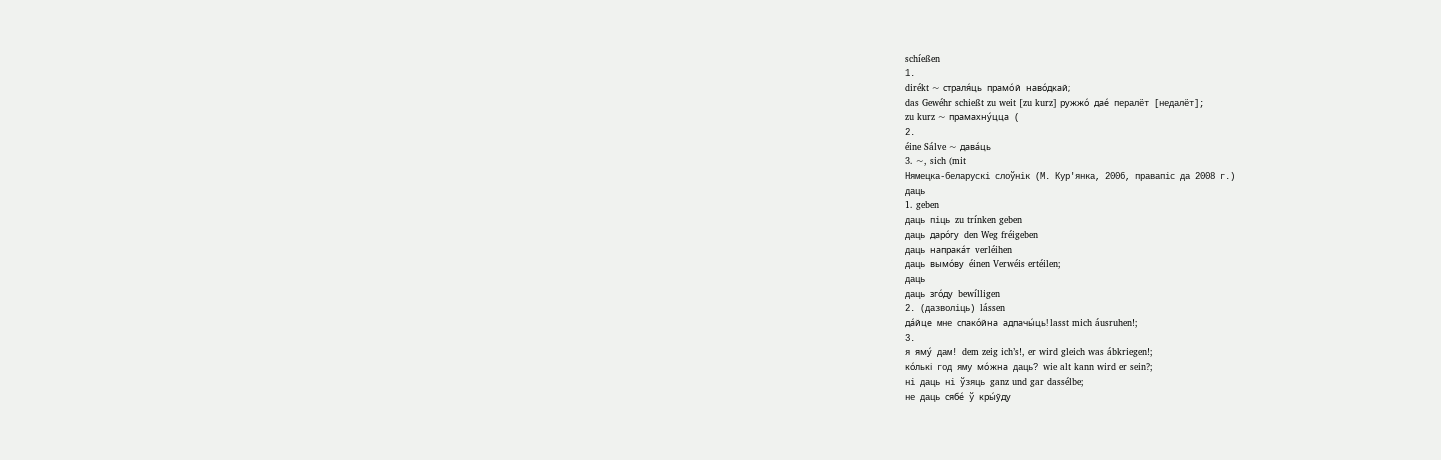schíeßen
1.
dirékt ~ страля́ць прамо́й наво́дкай;
das Gewéhr schießt zu weit [zu kurz] ружжо́ дае́ пералёт [недалёт];
zu kurz ~ прамахну́цца (
2.
éine Sálve ~ дава́ць
3. ~, sich (mit
Нямецка-беларускі слоўнік (М. Кур'янка, 2006, правапіс да 2008 г.)
даць
1. geben
даць піць zu trínken geben
даць даро́гу den Weg fréigeben
даць напрака́т verléihen
даць вымо́ву éinen Verwéis ertéilen;
даць
даць зго́ду bewílligen
2. (дазволіць) lássen
да́йце мне спако́йна адпачы́ць! lasst mich áusruhen!;
3.
я яму́ дам! dem zeig ich’s!, er wird gleich was ábkriegen!;
ко́лькі год яму мо́жна даць? wie alt kann wird er sein?;
ні даць ні ўзяць ganz und gar dassélbe;
не даць сябе́ ў кры́ўду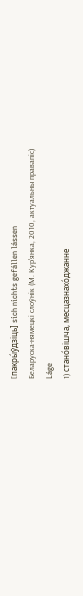[пакры́ўдзіць] sich nichts gefállen lássen
Беларуска-нямецкі слоўнік (М. Кур'янка, 2010, актуальны правапіс)
Láge
1) стано́вішча, месцазнахо́джанне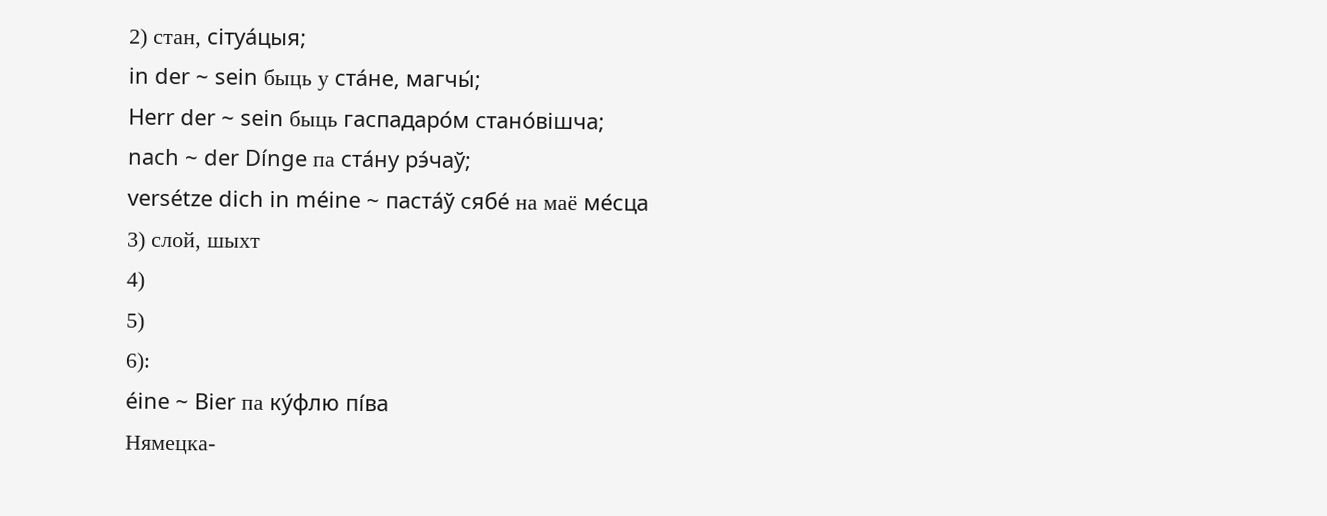2) стан, сітуа́цыя;
in der ~ sein быць у ста́не, магчы́;
Herr der ~ sein быць гаспадаро́м стано́вішча;
nach ~ der Dínge па ста́ну рэ́чаў;
versétze dich in méine ~ паста́ў сябе́ на маё ме́сца
3) слой, шыхт
4)
5)
6):
éine ~ Bier па ку́флю пі́ва
Нямецка-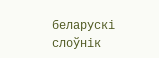беларускі слоўнік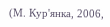(М. Кур'янка, 2006,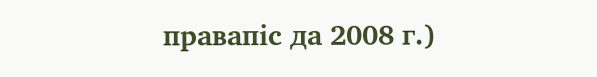правапіс да 2008 г.)